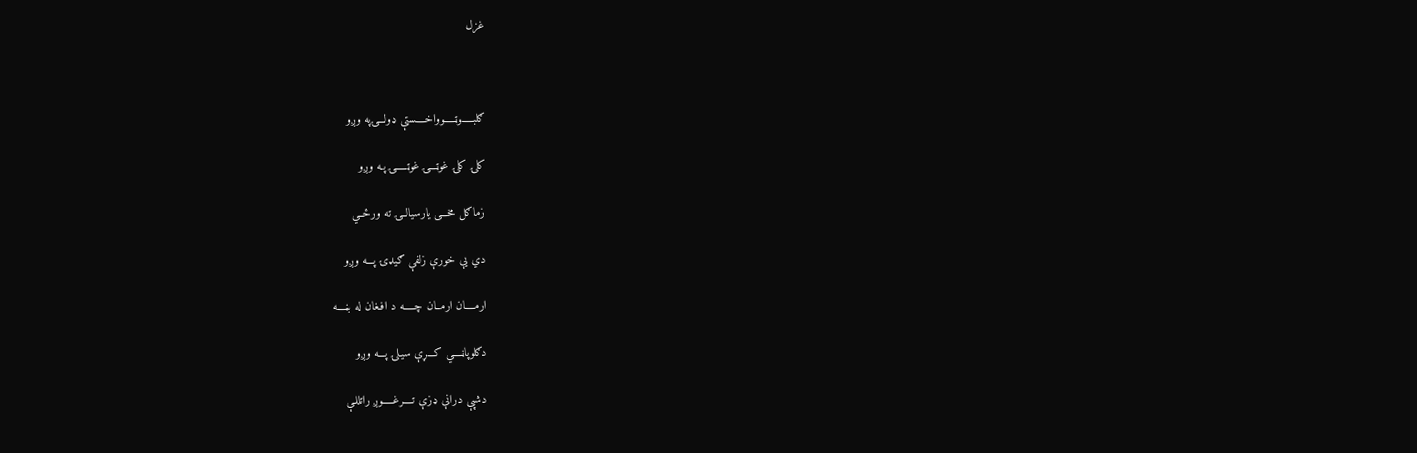غزل



ګلبـــــوټـــــوواخــــستې ډولـــۍپه وږو

کلۍ کلۍ غوټـــۍ غوټـــــۍ پـه وږو

زماګل مخـــی یارسیالــۍ ته ورځــي

دي یې خورې زلفې ګیډۍ پـــه وږو

ارمــــان ارمــان چـــــه د افـغان له بڼــــه

دګلوپاڼــــي کـــړې سیـلۍ پـــه وږو

دشپې درانې ډزې تــــرغـــــوږ راتللـې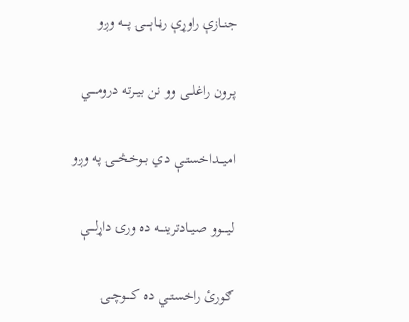جنــازې راوړې رڼـاېـــــۍ پـــه وږو

پـرون راغلــی وو نن بیــرته درومـــــي

امیـــداخستــې دي بــوخڅـــۍ په وږو

لیــــوو صیــادترینـــه ده ورۍ داړلــــې

ګورئ راخستــي ده کــــوچــۍ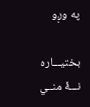په وږو

بختیـــاره نـــۀ منــي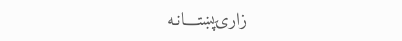زارۍپښتــــانـه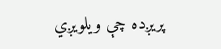پریږده چې ویلویږي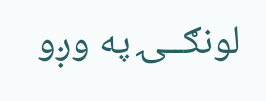لونګــۍ په وږو